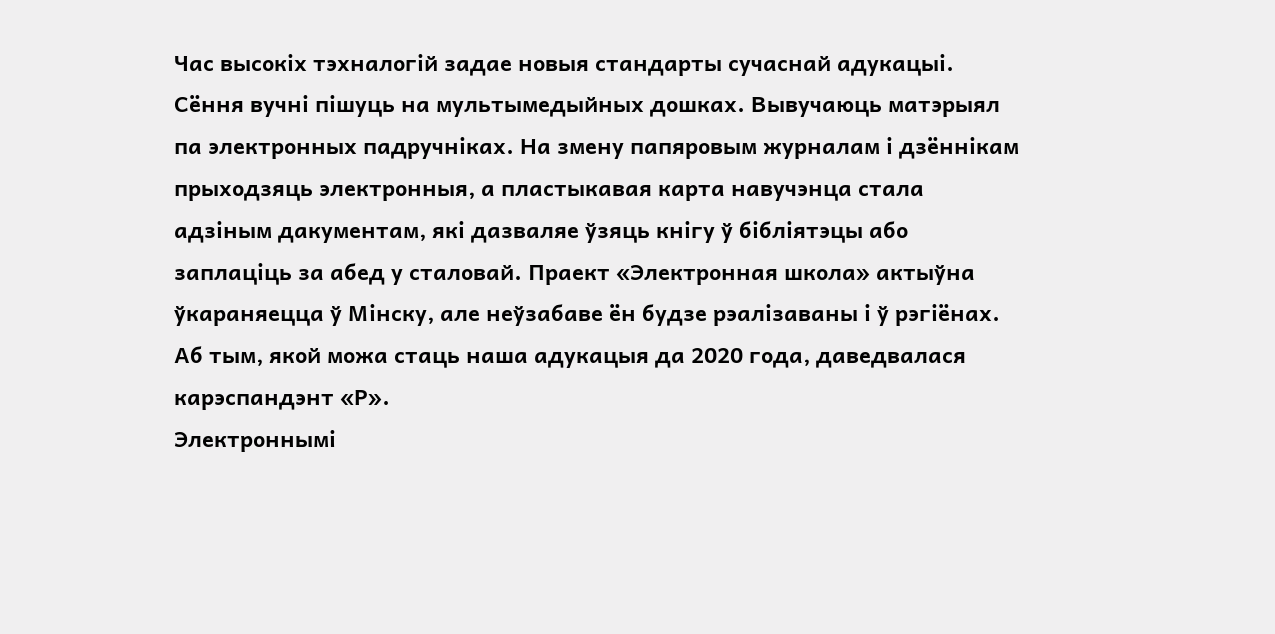Час высокіх тэхналогій задае новыя стандарты сучаснай адукацыі. Сёння вучні пішуць на мультымедыйных дошках. Вывучаюць матэрыял па электронных падручніках. На змену папяровым журналам і дзённікам прыходзяць электронныя, а пластыкавая карта навучэнца стала адзіным дакументам, які дазваляе ўзяць кнігу ў бібліятэцы або заплаціць за абед у сталовай. Праект «Электронная школа» актыўна ўкараняецца ў Мiнску, але неўзабаве ён будзе рэалізаваны і ў рэгіёнах. Аб тым, якой можа стаць наша адукацыя да 2020 года, даведвалася карэспандэнт «Р».
Электроннымі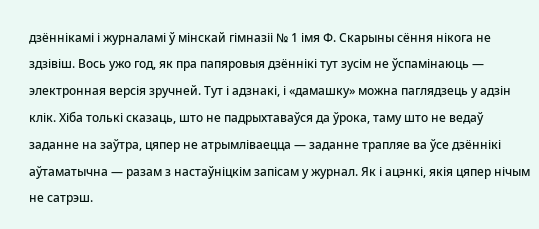дзённікамі і журналамі ў мінскай гімназіі № 1 імя Ф. Скарыны сёння нікога не здзівіш. Вось ужо год, як пра папяровыя дзённікі тут зусім не ўспамінаюць — электронная версія зручней. Тут і адзнакі, і «дамашку» можна паглядзець у адзін клік. Хіба толькі сказаць, што не падрыхтаваўся да ўрока, таму што не ведаў заданне на заўтра, цяпер не атрымліваецца — заданне трапляе ва ўсе дзённікі аўтаматычна — разам з настаўніцкім запісам у журнал. Як і ацэнкі, якія цяпер нічым не сатрэш.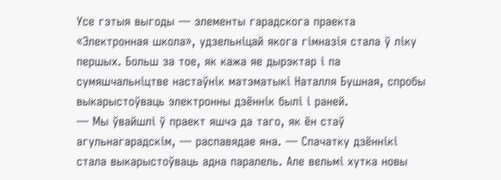Усе гэтыя выгоды — элементы гарадскога праекта «Электронная школа», удзельніцай якога гімназія стала ў ліку першых. Больш за тое, як кажа яе дырэктар і па сумяшчальніцтве настаўнік матэматыкі Наталля Бушная, спробы выкарыстоўваць электронны дзённік былі і раней.
— Мы ўвайшлі ў праект яшчэ да таго, як ён стаў агульнагарадскім, — распавядае яна. — Спачатку дзённікі стала выкарыстоўваць адна паралель. Але вельмі хутка новы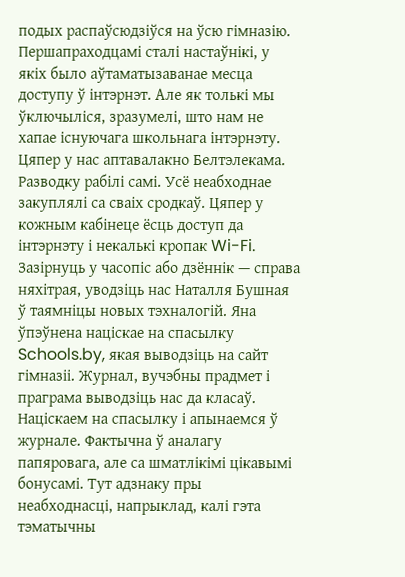подых распаўсюдзіўся на ўсю гімназію. Першапраходцамі сталі настаўнікі, у якіх было аўтаматызаванае месца доступу ў інтэрнэт. Але як толькі мы ўключыліся, зразумелі, што нам не хапае існуючага школьнага інтэрнэту. Цяпер у нас аптавалакно Белтэлекама. Разводку рабілі самі. Усё неабходнае закуплялі са сваіх сродкаў. Цяпер у кожным кабінеце ёсць доступ да інтэрнэту і некалькі кропак Wi-Fi.
Зазірнуць у часопіс або дзённік — справа няхітрая, уводзіць нас Наталля Бушная ў таямніцы новых тэхналогій. Яна ўпэўнена націскае на спасылку Schools.by, якая выводзіць на сайт гімназіі. Журнал, вучэбны прадмет і праграма выводзіць нас да класаў. Націскаем на спасылку і апынаемся ў журнале. Фактычна ў аналагу папяровага, але са шматлікімі цікавымі бонусамі. Тут адзнаку пры неабходнасці, напрыклад, калі гэта тэматычны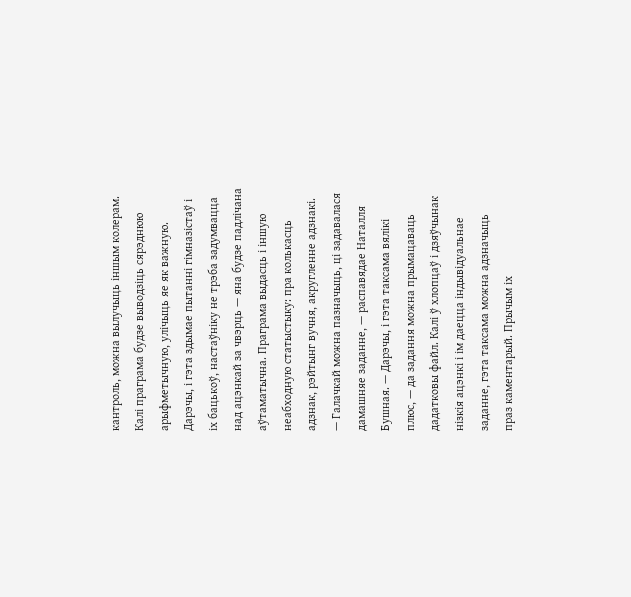кантроль, можна вылучыць іншым колерам. Калі праграма будзе выводзіць сярэднюю арыфметычную, улічыць яе як важную. Дарэчы, і гэта здымае пытанні гімназістаў і іх бацькоў, настаўніку не трэба задумвацца над ацэнкай за чвэрць — яна будзе падлічана аўтаматычна. Праграма выдасць і іншую неабходную статыстыку: пра колькасць адзнак, рэйтынг вучня, акругленне адзнакі.
— Галачкай можна пазначыць, ці задавалася дамашняе заданне, — распавядае Наталля Бушная. — Дарэчы, і гэта таксама вялікі плюс, — да задання можна прымацаваць дадатковы файл. Калі ў хлопцаў і дзяўчынак нізкія ацэнкі і ім даецца індывідуальнае заданне, гэта таксама можна адзначыць праз каментарый. Прычым іх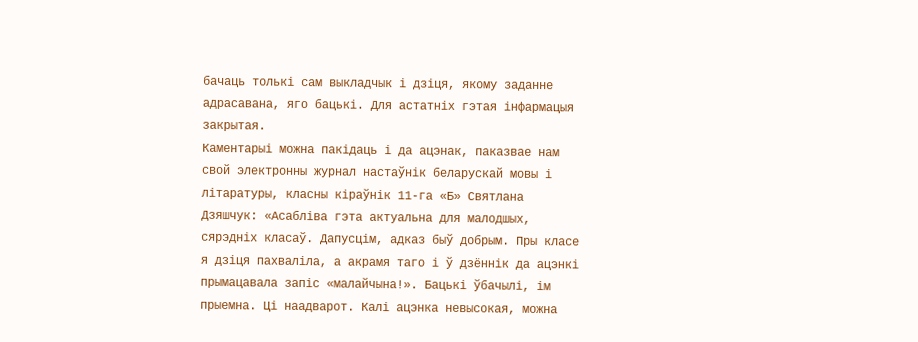бачаць толькі сам выкладчык і дзіця, якому заданне адрасавана, яго бацькі. Для астатніх гэтая інфармацыя закрытая.
Каментарыі можна пакідаць і да ацэнак, паказвае нам свой электронны журнал настаўнік беларускай мовы і літаратуры, класны кіраўнік 11-га «Б» Святлана Дзяшчук: «Асабліва гэта актуальна для малодшых, сярэдніх класаў. Дапусцім, адказ быў добрым. Пры класе я дзіця пахваліла, а акрамя таго і ў дзённік да ацэнкі прымацавала запіс «малайчына!». Бацькі ўбачылі, ім прыемна. Ці наадварот. Калі ацэнка невысокая, можна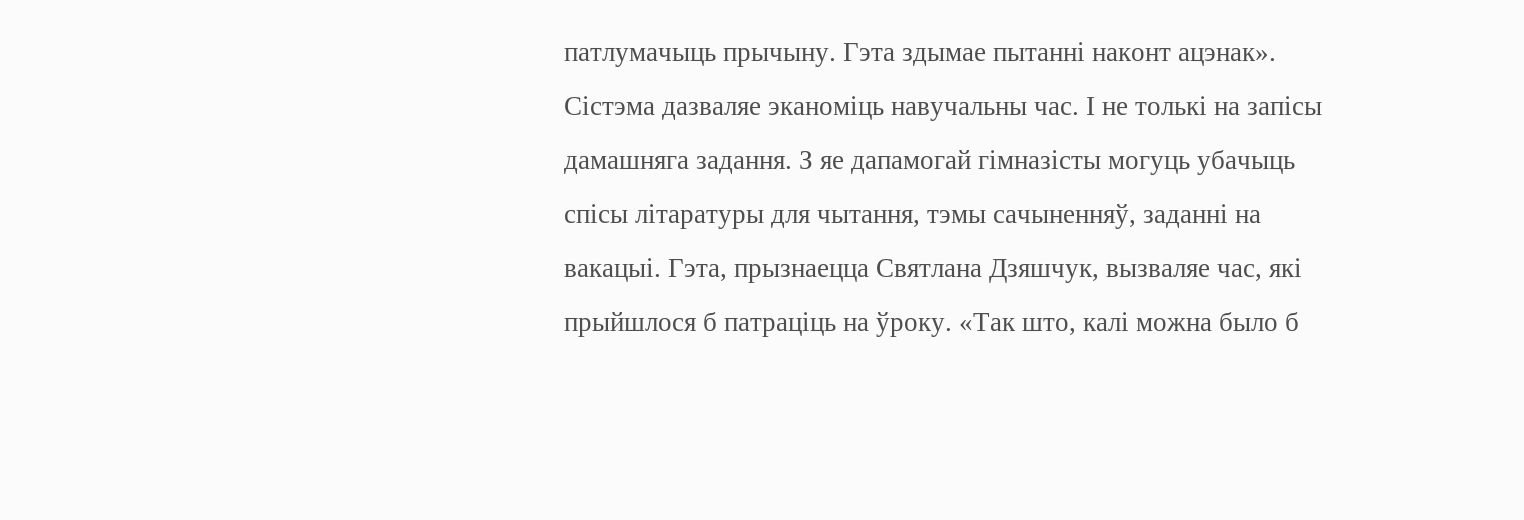патлумачыць прычыну. Гэта здымае пытанні наконт ацэнак».
Сістэма дазваляе эканоміць навучальны час. І не толькі на запісы дамашняга задання. З яе дапамогай гімназісты могуць убачыць спісы літаратуры для чытання, тэмы сачыненняў, заданні на вакацыі. Гэта, прызнаецца Святлана Дзяшчук, вызваляе час, які прыйшлося б патраціць на ўроку. «Так што, калі можна было б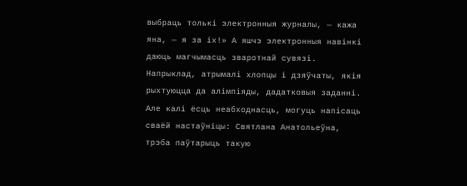выбраць толькі электронныя журналы, — кажа яна, — я за іх!» А яшчэ электронныя навінкі даюць магчымасць зваротнай сувязі. Напрыклад, атрымалі хлопцы і дзяўчаты, якія рыхтуюцца да алімпіяды, дадатковыя заданні. Але калі ёсць неабходнасць, могуць напісаць сваёй настаўніцы: Святлана Анатольеўна, трэба паўтарыць такую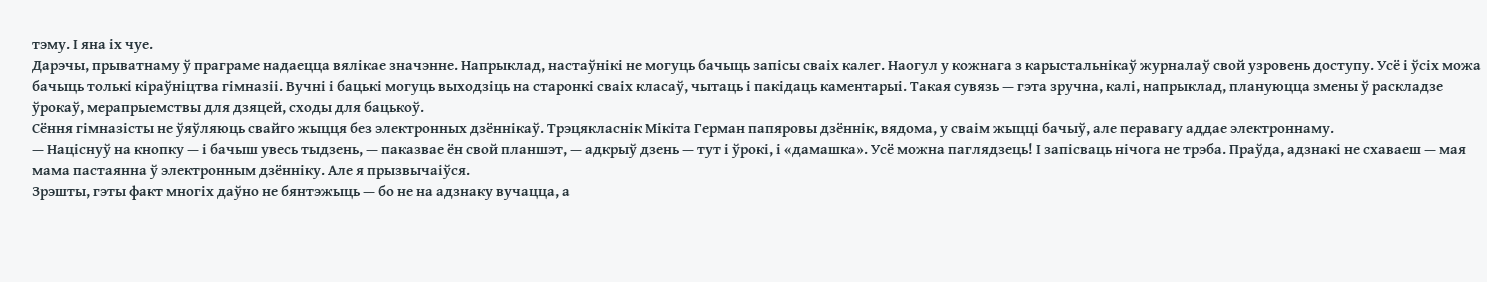тэму. І яна іх чуе.
Дарэчы, прыватнаму ў праграме надаецца вялікае значэнне. Напрыклад, настаўнікі не могуць бачыць запісы сваіх калег. Наогул у кожнага з карыстальнікаў журналаў свой узровень доступу. Усё і ўсіх можа бачыць толькі кіраўніцтва гімназіі. Вучні і бацькі могуць выходзіць на старонкі сваіх класаў, чытаць і пакідаць каментарыі. Такая сувязь — гэта зручна, калі, напрыклад, плануюцца змены ў раскладзе ўрокаў, мерапрыемствы для дзяцей, сходы для бацькоў.
Сёння гімназісты не ўяўляюць свайго жыцця без электронных дзённікаў. Трэцякласнік Мікіта Герман папяровы дзённік, вядома, у сваім жыцці бачыў, але перавагу аддае электроннаму.
— Націснуў на кнопку — і бачыш увесь тыдзень, — паказвае ён свой планшэт, — адкрыў дзень — тут і ўрокі, і «дамашка». Усё можна паглядзець! І запісваць нічога не трэба. Праўда, адзнакі не схаваеш — мая мама пастаянна ў электронным дзённіку. Але я прызвычаіўся.
Зрэшты, гэты факт многіх даўно не бянтэжыць — бо не на адзнаку вучацца, а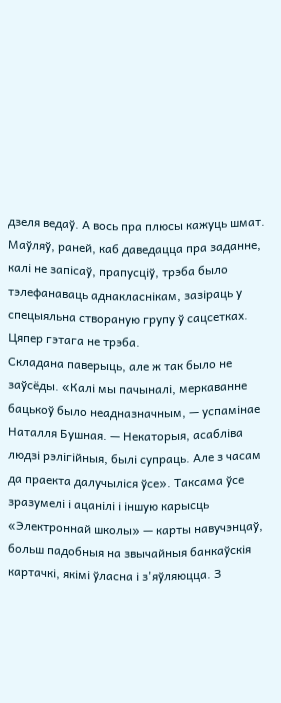дзеля ведаў. А вось пра плюсы кажуць шмат. Маўляў, раней, каб даведацца пра заданне, калі не запісаў, прапусціў, трэба было тэлефанаваць аднакласнікам, зазіраць у спецыяльна створаную групу ў сацсетках. Цяпер гэтага не трэба.
Складана паверыць, але ж так было не заўсёды. «Калі мы пачыналі, меркаванне бацькоў было неадназначным, — успамінае Наталля Бушная. — Некаторыя, асабліва людзі рэлігійныя, былі супраць. Але з часам да праекта далучыліся ўсе». Таксама ўсе зразумелі і ацанілі і іншую карысць «Электроннай школы» — карты навучэнцаў, больш падобныя на звычайныя банкаўскія картачкі, якімі ўласна і з'яўляюцца. З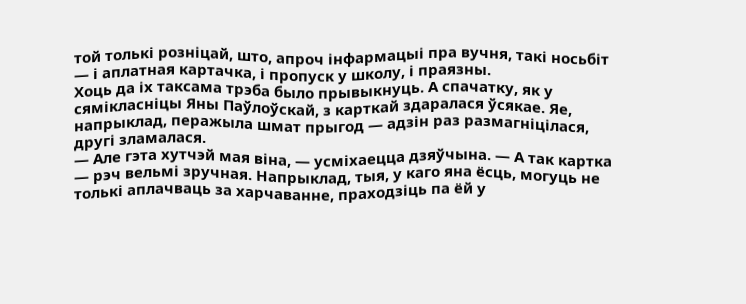той толькі розніцай, што, апроч інфармацыі пра вучня, такі носьбіт — і аплатная картачка, і пропуск у школу, і праязны.
Хоць да іх таксама трэба было прывыкнуць. А спачатку, як у сямікласніцы Яны Паўлоўскай, з карткай здаралася ўсякае. Яе, напрыклад, перажыла шмат прыгод — адзін раз размагніцілася, другі зламалася.
— Але гэта хутчэй мая віна, — усміхаецца дзяўчына. — А так картка — рэч вельмі зручная. Напрыклад, тыя, у каго яна ёсць, могуць не толькі аплачваць за харчаванне, праходзіць па ёй у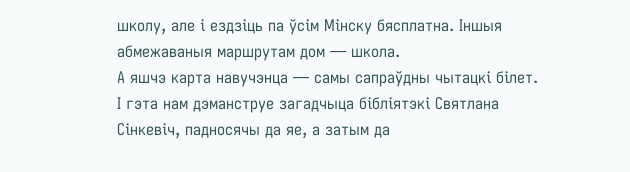школу, але і ездзіць па ўсім Мінску бясплатна. Іншыя абмежаваныя маршрутам дом — школа.
А яшчэ карта навучэнца — самы сапраўдны чытацкі білет. І гэта нам дэманструе загадчыца бібліятэкі Святлана Сінкевіч, падносячы да яе, а затым да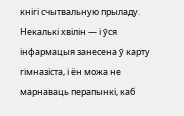кнігі счытвальную прыладу. Некалькі хвілін — і ўся інфармацыя занесена ў карту гімназіста, і ён можа не марнаваць перапынкі, каб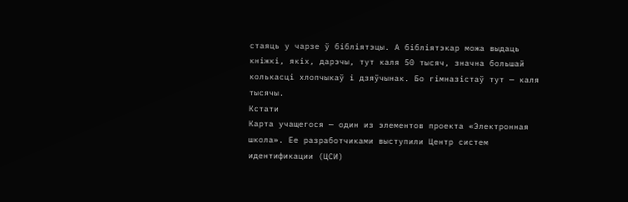стаяць у чарзе ў бібліятэцы. А бібліятэкар можа выдаць кніжкі, якіх, дарэчы, тут каля 50 тысяч, значна большай колькасці хлопчыкаў і дзяўчынак. Бо гімназістаў тут — каля тысячы.
Кстати
Карта учащегося — один из элементов проекта «Электронная школа». Ее разработчиками выступили Центр систем идентификации (ЦСИ)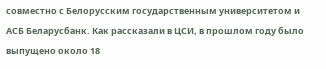совместно с Белорусским государственным университетом и АСБ Беларусбанк. Как рассказали в ЦСИ, в прошлом году было выпущено около 18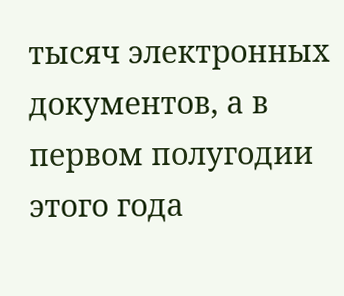тысяч электронных документов, а в первом полугодии этого года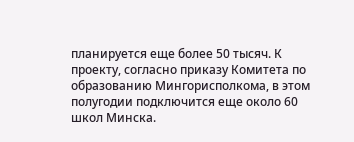планируется еще более 50 тысяч. К проекту, согласно приказу Комитета по образованию Мингорисполкома, в этом полугодии подключится еще около 60 школ Минска.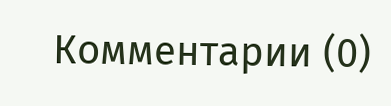Комментарии (0)